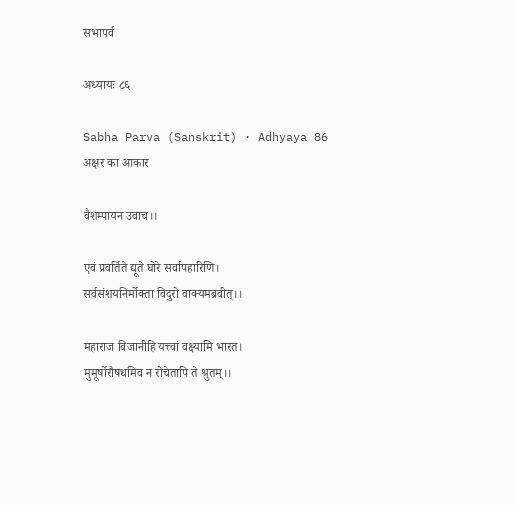सभापर्व

अध्यायः ८६

Sabha Parva (Sanskrit) · Adhyaya 86
अक्षर का आकार

वैशम्पायन उवाच।।

एवं प्रवर्तिते द्यूते घोरे सर्वापहारिणि।
सर्वसंशयनिर्मोक्ता विदुरो वाक्यमब्रवीत्।।

महाराज विजानीहि यत्त्वां वक्ष्यामि भारत।
मुमूर्षोरौषधमिव न रोचेतापि ते श्रुतम्।।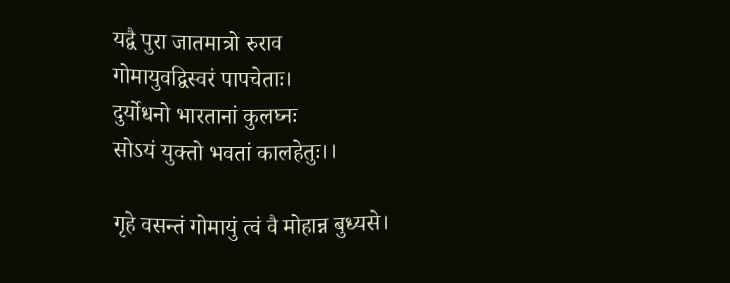यद्वै पुरा जातमात्रो रुराव
गोमायुवद्विस्वरं पापचेताः।
दुर्योधनो भारतानां कुलघ्नः
सोऽयं युक्तो भवतां कालहेतुः।।

गृहे वसन्तं गोमायुं त्वं वै मोहान्न बुध्यसे।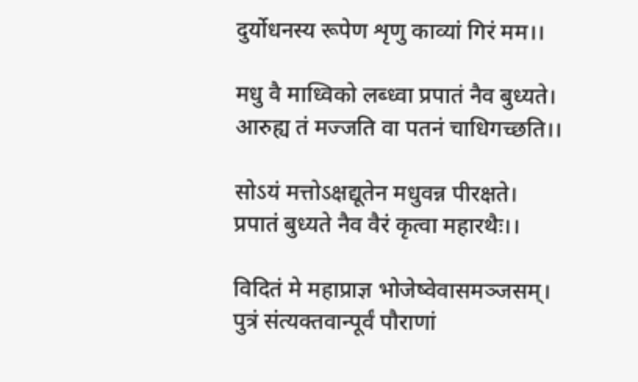दुर्योधनस्य रूपेण शृणु काव्यां गिरं मम।।

मधु वै माध्विको लब्ध्वा प्रपातं नैव बुध्यते।
आरुह्य तं मज्जति वा पतनं चाधिगच्छति।।

सोऽयं मत्तोऽक्षद्यूतेन मधुवन्न पीरक्षते।
प्रपातं बुध्यते नैव वैरं कृत्वा महारथैः।।

विदितं मे महाप्राज्ञ भोजेष्वेवासमञ्जसम्।
पुत्रं संत्यक्तवान्पूर्वं पौराणां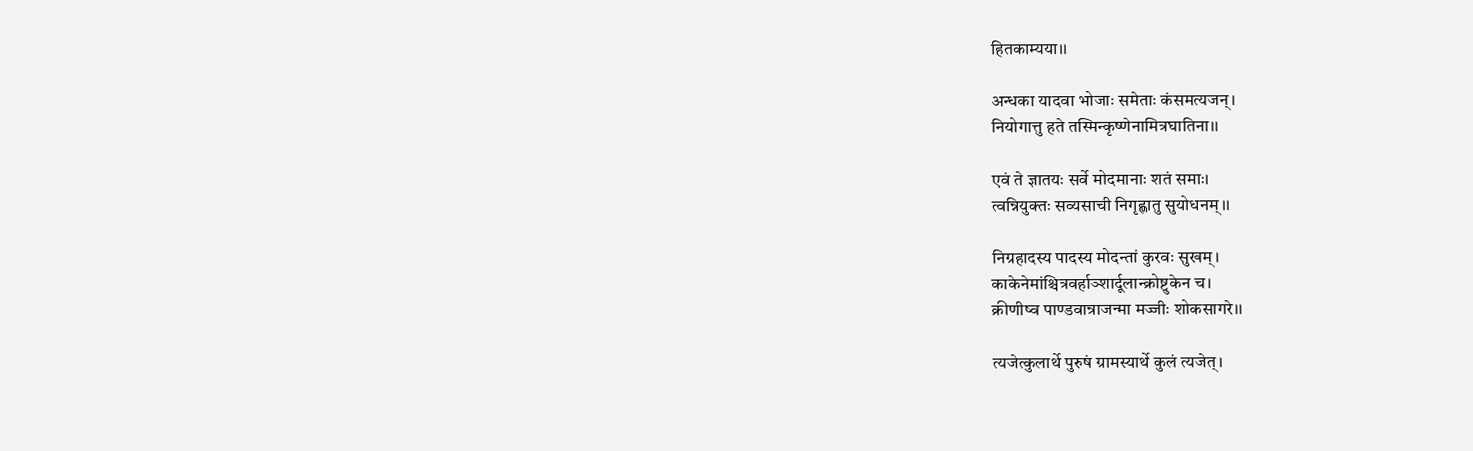हितकाम्यया।।

अन्धका यादवा भोजाः समेताः कंसमत्यजन्।
नियोगात्तु हते तस्मिन्कृष्णेनामित्रघातिना।।

एवं ते ज्ञातयः सर्वे मोदमानाः शतं समाः।
त्वन्नियुक्तः सव्यसाची निगृह्णातु सुयोधनम्।।

निग्रहादस्य पादस्य मोदन्तां कुरवः सुखम्।
काकेनेमांश्चित्रवर्हाञ्शार्दूलान्क्रोष्टुकेन च।
क्रीणीष्व पाण्डवान्राजन्मा मज्जीः शोकसागरे।।

त्यजेत्कुलार्थे पुरुषं ग्रामस्यार्थे कुलं त्यजेत्।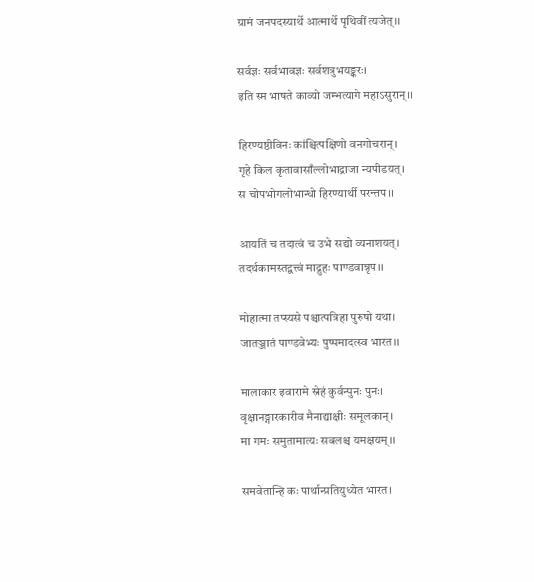ग्रामं जनपदस्यार्थे आत्मार्थे पृथिवीं त्यजेत्।।

सर्वज्ञः सर्वभावज्ञः सर्वशत्रुभयङ्करः।
इति स्म भाषते काव्यो जम्भत्यागे महाऽसुरान्।।

हिरण्यष्ठीविनः कांश्चित्पक्षिणो वनगोचरान्।
गृहे किल कृतावासाँल्लोभाद्राजा न्यपीडयत्।
स चोपभोगलोभान्धो हिरण्यार्थी परन्तप।।

आयतिं च तदात्वं च उभे सद्यो व्यनाशयत्।
तदर्थकामस्तद्वत्त्वं माद्रुहः पाण्डवान्नृप।।

मोहात्मा तप्स्यसे पश्चात्पत्रिहा पुरुषो यथा।
जातञ्जातं पाण्डवेभ्यः पुष्पमादत्स्व भारत।।

मालाकार इवारामे स्नेहं कुर्वन्पुनः पुनः।
वृक्षानङ्गारकारीव मैनाद्याक्षीः समूलकान्।
मा गमः समुतामात्यः सबलश्च यमक्षयम्।।

समवेतान्हि कः पार्थान्प्रतियुध्येत भारत।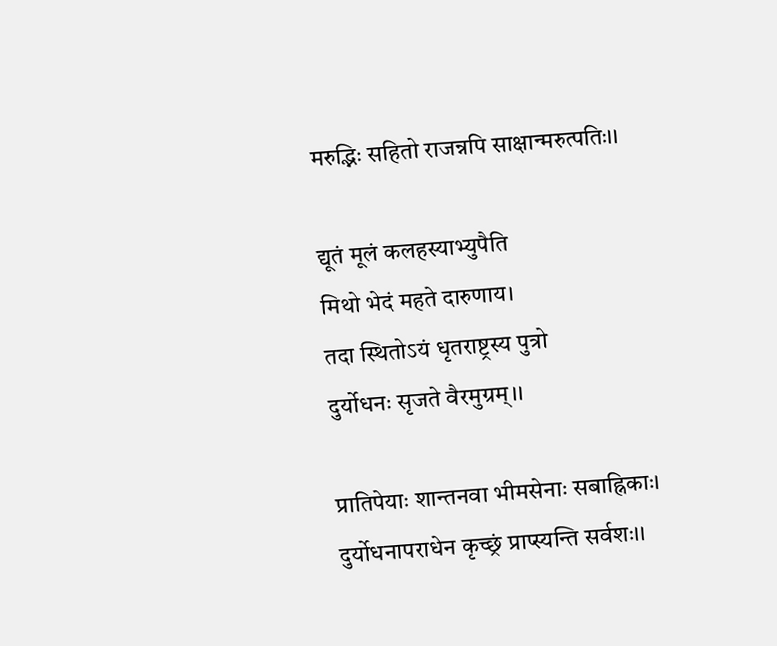मरुद्भिः सहितो राजन्नपि साक्षान्मरुत्पतिः।।

द्यूतं मूलं कलहस्याभ्युपैति
मिथो भेदं महते दारुणाय।
तदा स्थितोऽयं धृतराष्ट्रस्य पुत्रो
दुर्योधनः सृजते वैरमुग्रम्।।

प्रातिपेयाः शान्तनवा भीमसेनाः सबाह्निकाः।
दुर्योधनापराधेन कृच्छ्रं प्राप्स्यन्ति सर्वशः।।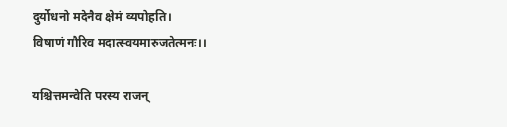दुर्योधनो मदेनैव क्षेमं व्यपोहति।
विषाणं गौरिव मदात्स्वयमारुजतेत्मनः।।

यश्चित्तमन्वेति परस्य राजन्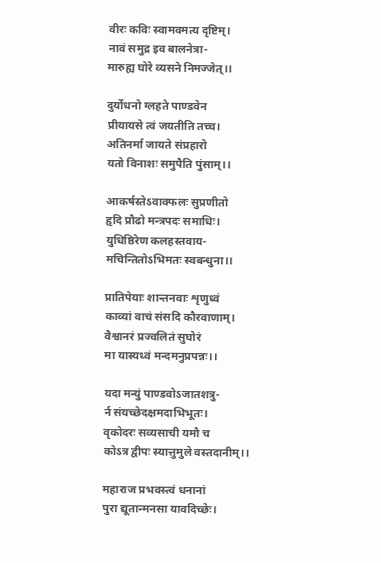वीरः कविः स्वामवमत्य दृष्टिम्।
नावं समुद्र इव बालनेत्रा-
मारुह्य घोरे व्यसने निमज्जेत्।।

दुर्योधनो ग्लहते पाण्डवेन
प्रीयायसे त्वं जयतीति तच्च।
अतिनर्मा जायते संप्रहारो
यतो विनाशः समुपैति पुंसाम्।।

आकर्षस्तेऽवाक्फलः सुप्रणीतो
हृदि प्रौढो मन्त्रपदः समाधिः।
युधिष्ठिरेण कलहस्तवाय-
मचिन्तितोऽभिमतः स्वबन्धुना।।

प्रातिपेयाः शान्तनवाः शृणुध्वं
काव्यां वाचं संसदि कौरवाणाम्।
वैश्वानरं प्रज्वलितं सुघोरं
मा यास्यध्वं मन्दमनुप्रपन्नः।।

यदा मन्युं पाण्डवोऽजातशत्रु-
र्न संयच्छेदक्षमदाभिभूतः।
वृकोदरः सव्यसाची यमौ च
कोऽत्र द्वीपः स्यात्तुमुले वस्तदानीम्।।

महाराज प्रभवस्त्वं धनानां
पुरा द्यूतान्मनसा यावदिच्छेः।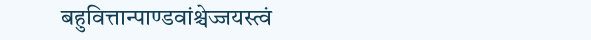बहुवित्तान्पाण्डवांश्चेज्जयस्त्वं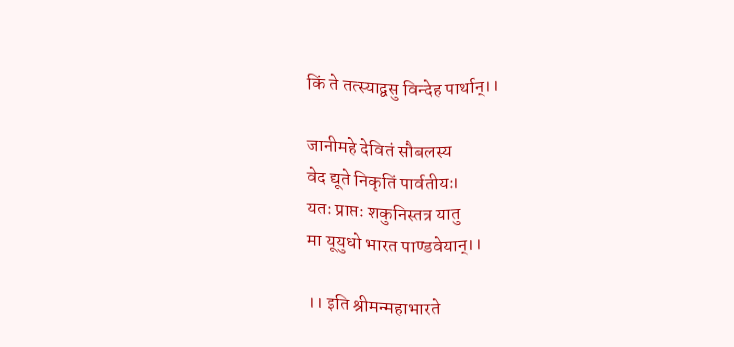किं ते तत्स्याद्वसु विन्देह पार्थान्।।

जानीमहे देवितं सौबलस्य
वेद द्यूते निकृतिं पार्वतीयः।
यतः प्राप्तः शकुनिस्तत्र यातु
मा यूयुधो भारत पाण्डवेयान्।।

।। इति श्रीमन्महाभारते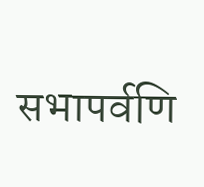सभापर्वणि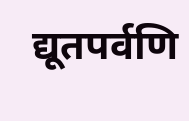द्यूतपर्वणि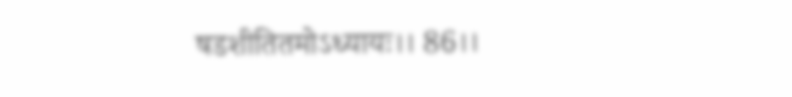षडशीतितमोऽध्यायः।। 86।।